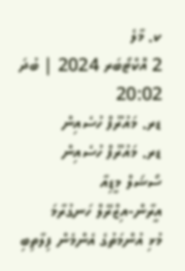ކ. މާލެ
2 އޮކްޓޯބަރ 2024 | ބުދަ 20:02
ޑރ. މައުރޫފް ހުސެއިން
ޑރ. މައުރޫފް ހުސެއިން
ސޯޝަލް މީޑިއާ
އީރާން-އިޒްރޭލް ހަނގުރާމަ
މުޅި އުންމަތުގެ އެންމެން ފިލާތިބި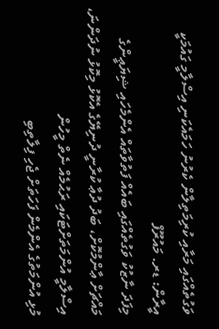ވަގުތެއްގައި މަރާއި ކުރިމަތިލާން ކެރުނު ހަމައެކަނި އިސްލާމީ ގައުމަކީ އީރާން: ޑރ. މައުރޫފް
މިފަދަ ނާޒުކު ވަގުތެއްގައި ބައެއް ފަތުވާތައް އެންމެހައި ޝިޔަޢީންގެ މައްޗަށް ޢާންމުކޮށް، ބަދު ދުޢާ ކުރާނީ ދުނިޔޭގެ އެކޮޅު މިކޮޅު ނުދަންނަ، އިސްލާމީ އުންމަތަށްޓަކައި ރަޙުމެއް ނެތް މީހުން
މުޅި އުންމަތުގެ އެންމެން ފަހަތަށް ޖެހި ފިލާތިބި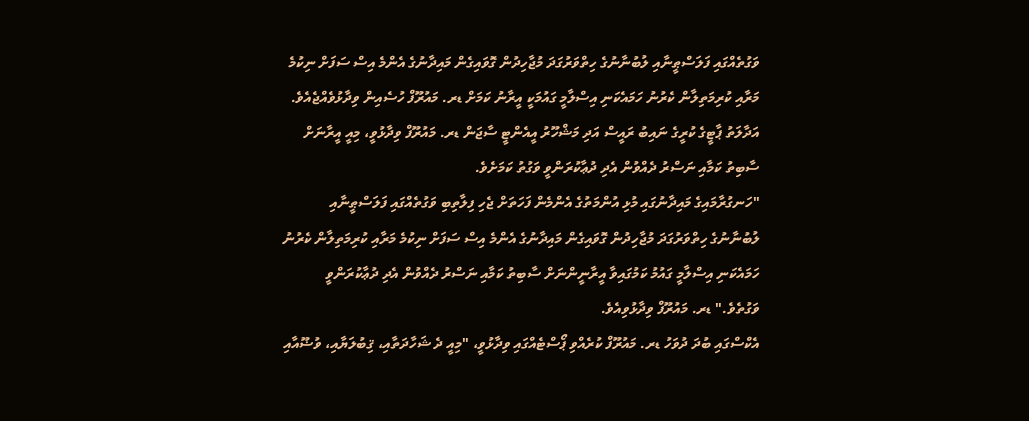ވަގުތެއްގައި ފަލަސްޠީނާއި ލުބުނާނުގެ ހިތްވަރުގަދަ މުޖާހިދުން ގޮވައިގެން މައިދާނުގެ އެންމެ އިސް ސަފަށް ނިކުމެ މަރާއި ކުރިމަތިލާން ކެރުނު ހަމައެކަނި އިސްލާމީ ގައުމަކީ އީރާނު ކަމަށް ޑރ. މައުރޫފް ހުސެއިން ވިދާޅުވެއްޖެއެވެ.
އަދާލަތު ޕާޓީގެ ކުރީގެ ނައިބު ރައީސް އަދި މަޝްހޫރު އީއެންޓީ ސާޖަން ޑރ. މައުރޫފް ވިދާޅުވީ، މިއީ އީރާނަށް ސާބިތު ކަމާއި ނަސްރު ދެއްވުން އެދި ދުޢާކުރަންވީ ވަގުތު ކަމަށެވެ.
"ހަނގުރާމައިގެ މައިދާނުގައި މުޅި އުންމަތުގެ އެންމެން ފަހަތަށް ޖެހި ފިލާތިބި ވަގުތެއްގައި ފަލަސްޠީނާއި ލުބުނާނުގެ ހިތްވަރުގަދަ މުޖާހިދުން ގޮވައިގެން މައިދާނުގެ އެންމެ އިސް ސަފަށް ނިކުމެ މަރާއި ކުރިމަތިލާން ކެރުނު ހަމައެކަނި އިސްލާމީ ގައުމު ކަމުގައިވާ އީރާނީންނަށް ސާބިތު ކަމާއި ނަސްރު ދެއްވުން އެދި ދުޢާކުރަންވީ ވަގުތެވެ." ޑރ. މައުރޫފް ވިދާޅުވިއެވެ.
އެކްސްގައި ބުދަ ދުވަހު ޑރ. މައުރޫފް ކުރެއްވި ޕޯސްޓެއްގައި ވިދާޅުވީ، "މިއީ ދެ ޝަހާދަތާއި، ޤިބުލަޔާއި، ވުޟޫއާއި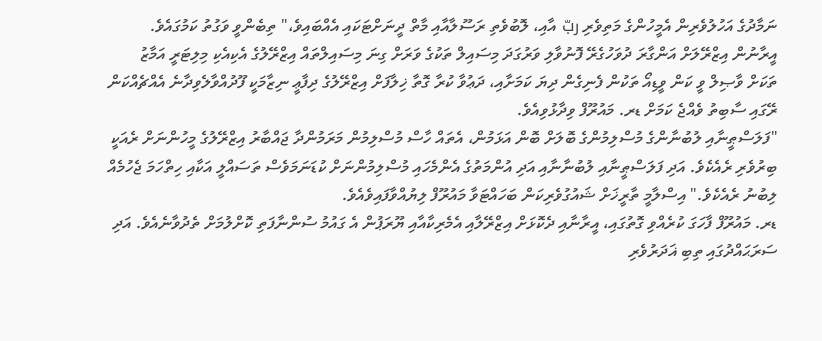ނަމާދުގެ އަހުލުވެރިން އެމީހުންގެ މަތިވެރި ربّ އާއި، ލޮބުވެތި ރަސޫލާއާއި މާތް ދީނަށްޓަކައި އެއްބައިވެ،" ތިބެންވީ ވަގުތު ކަމުގައެވެ.
އީރާނުން އިޒްރޭލަށް އަންގާރަ ދުވަހުގެރޭ ފޮނުވާލި ވަރުގަދަ މިސައިލް ތަކުގެ ވަރަށް ގިނަ މިސައިލްތައް އިޒްރޭލުގެ އެކިއެކި މިލިޓަރީ އަމާޒު ތަކަށް ވާޞިލް ވީ ކަން ވީޑިއޯ ތަކުން ފެނިގެން ދިޔަ ކަމަށާއި، ދަޢުވާ ކުރާ ގޮތާ ޚިލާފަށް އިޒްރޭލުގެ ދިފާޢީ ނިޒާމަކީ ފޫދުއްވާލެވިދާނެ އެއްޗެއްކަން ރޭގައި ސާބިތު ވެއްޖެ ކަމަށް ޑރ. މައުރޫފް ވިދާޅުވިއެވެ.
"ފަލަސްޠީނާއި ލުބުނާންގެ މުސްލިމުންގެ ބޮލަށް ބޮން އަޅަމުން، އެތައް ހާސް މުސްލިމުން މަރަމުންދާ ޖައްބާރު އިޒްރޭލުގެ މީހުންނަށް ރެއަކީ ބިރުވެރި ރެއެކެވެ. އަދި ފަލަސްޠީނާއި ލުބުނާނާއި އަދި އުންމަތުގެ އެންމެހައި މުސްލިމުންނަށް ކުޑަނަމަވެސް ތަސައްލީ އަކާއި ހިތްހަމަ ޖެހުމެއް ލިބުނު ރެއެކެވެ." އިސްލާމީ ތާރީޚަށް ޝައުގުވެރިކަން ބަހައްޓަވާ މައުރޫފް ލިޔުއްވާފައިވެއެވެ.
ޑރ. މައުރޫފް ފާހަގަ ކުރެއްވި ގޮތުގައި، އީރާނާއި ދެކޮޅަށް އިޒްރޭލާއި އެމެރިކާއާއި ޔޫރަޕުން އެ ގައުމު ސުންނާފަތި ކޮށްލުމަށް ތެދުވާނެއެވެ. އަދި ސަރަޙައްދުގައި ތިބި ޣަދަރުވެރި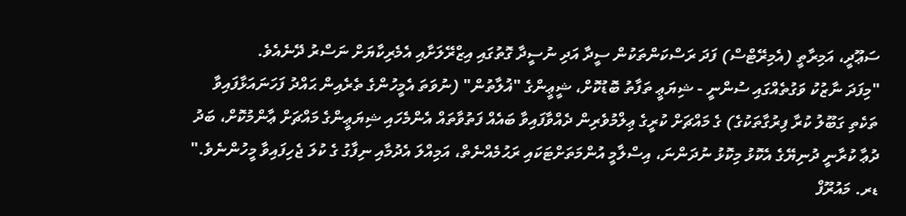ސަޢޫދީ، އަމިރާތީ (އެމިރޭޓްސް) ފަދަ ރަސްކަންތަކުން ސީދާ އަދި ނުސީދާ ގޮތުގައި އިޒްރޭލަށާއި އެމެރިކާޔަށް ނަސްރު ދޭނެއެވެ.
"މިފަދަ ނާޒުކު ވަގުތެއްގައި ސުންނީ - ޝިޔަޢީ ތަފާތު ބޮޑުކޮށް، ޝީޢީންގެ "ޣުލާތުން" (ނުވަތަ އެމީހުންގެ ތެރެއިން ޙައްދު ފަހަނައަޅާފައިވާ ތަކެތި ގަބޫލު ކުރާ ފިރުގާތަކުގެ) ގެ މައްޗަށް ކުރީގެ ޢިލްމުވެރިން ދެއްވާފައިވާ ބައެއް ފަތުވާތައް އެންމެހައި ޝިޔަޢީންގެ މައްޗަށް ޢާންމުކޮށް، ބަދު ދުޢާ ކުރާނީ ދުނިޔޭގެ އެކޮޅު މިކޮޅު ނުދަންނަ، އިސްލާމީ އުންމަތަށްޓަކައި ރަޙުމެއްނެތް، އަމިއްލަ އެދުމާއި ނިފާގު ގެ ކުލަ ޖެހިފައިވާ މީހުންނެވެ." ޑރ. މައުރޫފް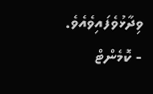ވިދާޅުވެފައިވެއެވެ.
- ކޮމެންޓް